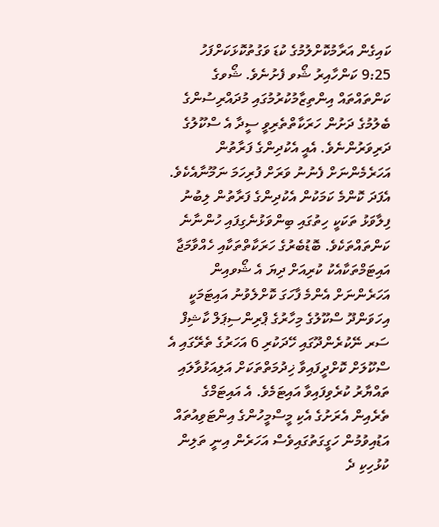ކައިގެން އަރާމުކޮށްލުމުގެ ކުޑަ ވަގުތުކޮޅަކަށްފަހު 9:25 ކަންހާއިރު ޝޯވ ފެށުނެވެ. ޝޯވގެ ކަންތައްތައް އިންތިޒާމުކުރުމުގައި މުދައްރިސުންގެ ބެލުމުގެ ދަށުން ހަރަކާތްތެރިވީ ސީދާ އެ ސްކޫލުގެ ދަރިވަރުންނެވެ. އެއީ އެކުދިންގެ ފަރާތުން އަހަރެމެންނަށް ފެނުނު ވަރަށް ފުރިހަމަ ނަމޫނާއެކެވެ. އެފަދަ ކޮންމެ ކަމަކުން އެކުދިންގެ ފަރާތުން ލިބުނު ފިލާވަޅު ތަކަކީ ހިތުގައި ބިންވަޅުނެގިފައި ހުންނާނެ ކަންތައްތަކެވެ. ބޮޑުބެރުގެ ހަރަކާތްތަކާއި ހެއްވާމަޖާ އައިޓަމްތަކާއެކު ކުރިއަށް ދިޔަ އެ ޝޯވއިން އަހަރެންނަށް އެންމެ ފާހަގަ ކޮށްލެވުނު އައިޓަމަކީ އިހަވަންދޫ ސްކޫލުގެ މިހާރުގެ ޕްރިންސިޕަލް ކާޝިފް ސަރ ނޭކުރެންދޫގައި ހޭދަކުރި 6 އަހަރުގެ ތެރޭގައި އެ ސްކޫލަށް ކޮށްދީފައިވާ ޚިދުމަތްތަކަށް އަލިއަޅުވާލައި ތައްޔާރު ކުރެވިފައިވާ އައިޓަމެވެ. އެ އައިޓަމްގެ ތެރެއިން އެރަށުގެ އެކި މީސްމީހުންގެ އިންޓަވިއުތައް އަޑުއިވުމުން ހަގީގަތުގައިވެސް އަހަރެން އިނީ ތަލިން ކުޅުހިކި ދެ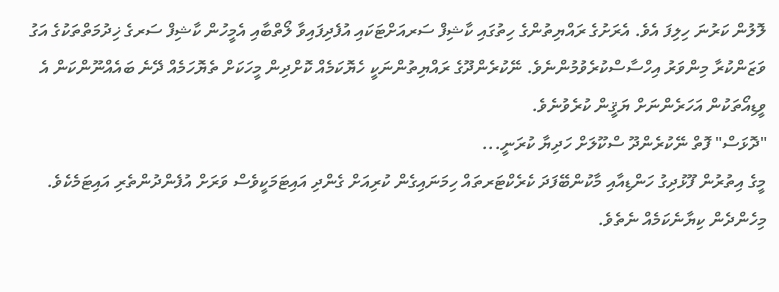ލޮލުން ކަރުނަ ހިލިފަ އެވެ. އެރަށުގެ ރައްޔިތުންގެ ހިތުގައި ކާޝިފް ސަރއަށްޓަކައި އުފެދިފައިވާ ލޯތްބާއި އެމީހުން ކާޝިފް ސަރގެ ޚިދުމަތްތަކުގެ އަގު ވަޒަންކުރާ މިންވަރު އިހްސާސްކުރެވުމުންނެވެ. ނޭކުރެންދޫގެ ރައްޔިތުންނަކީ ހެޔޮކަމެއް ކޮށްދިން މީހަކަށް ތެޔޮހަމެއް ދޭނެ ބައެއްނޫންކަން އެ ވީޑިއޯތަކުން އަހަރެންނަށް ޔަޤީން ކުރެވުނެވެ.
"ދޮޅަސް" ފޮތް ނޭކުރެންދޫ ސްކޫލަށް ހަދިޔާ ކުރަނީ...
މީގެ އިތުރުން ފޫޅުދިގު ހަންޑިއާއި މާކުންބޭފަދަ ކެރެކްޓަރތައް ހިމަނައިގެން ކުރިއަށް ގެންދި އައިޓަމަކީވެސް ވަރަށް އުފެންދުންތެރި އައިޓަމެކެވެ. މިހެންދެން ކިޔާނެކަމެއް ނެތެވެ.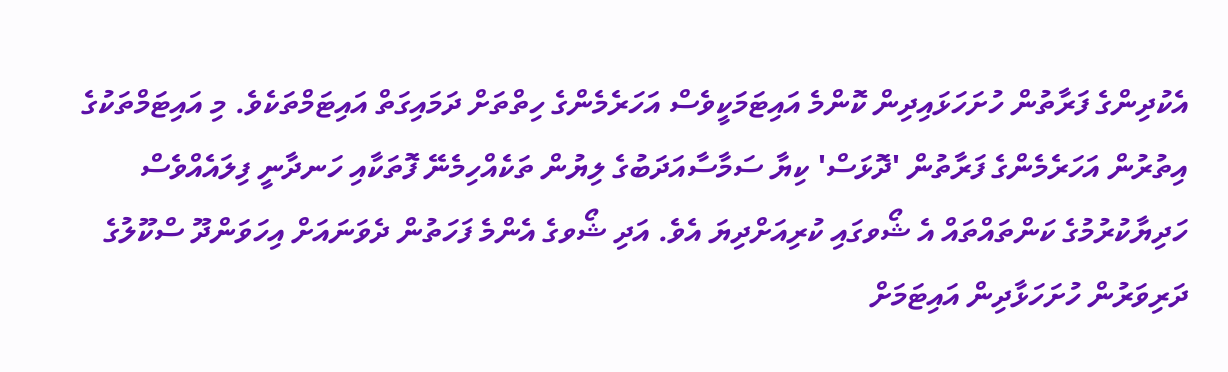އެކުދިންގެ ފަރާތުން ހުށަހަޅައިދިން ކޮންމެ އައިޓަމަކީވެސް އަހަރެމެންގެ ހިތްތަށް ދަމައިގަތް އައިޓަމްތަކެވެ. މި އައިޓަމްތަކުގެ އިތުރުން އަހަރެމެންގެ ފަރާތުން 'ދޮޅަސް' ކިޔާ ސަމާސާއަދަބުގެ ލިޔުން ތަކެއްހިމެނޭ ފޮތަކާއި ހަނދާނީ ފިލައެއްވެސް ހަދިޔާކުރުމުގެ ކަންތައްތައް އެ ޝޯވގައި ކުރިއަށްދިޔަ އެވެ. އަދި ޝޯވގެ އެންމެ ފަހަތުން ދެވަނައަށް އިހަވަންދޫ ސްކޫލުގެ ދަރިވަރުން ހުށަހަޅާދިން އައިޓަމަށް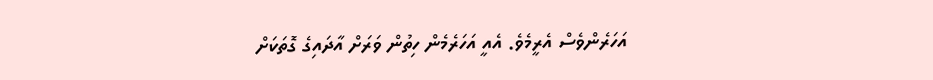އަހަރެންވެސް އެރީމެވެ. އެއީ އަހަރެމެން ހިތުން ވަރަށް އާދައިގެ ގޮތަކަށް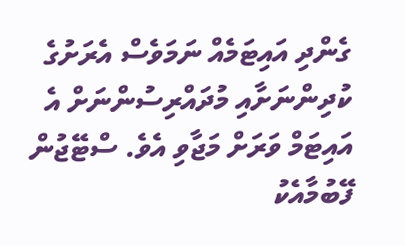ގެންދި އައިޓަމެއް ނަމަވެސް އެރަށުގެ ކުދިންނަށާއި މުދައްރިސުންނަށް އެ އައިޓަމް ވަރަށް މަޖާވި އެވެ. ސްޓޭޖުން ފޭބުމާއެކު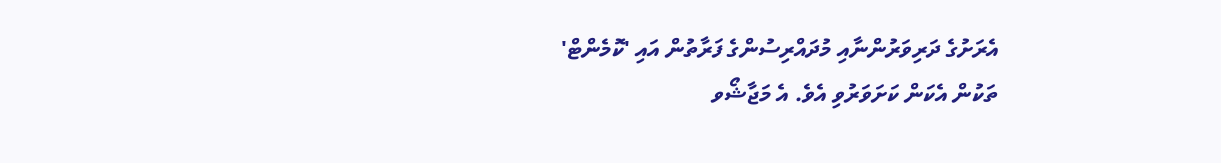އެރަށުގެ ދަރިވަރުންނާއި މުދައްރިސުންގެ ފަރާތުން އައި 'ކޮމެންޓް' ތަކުން އެކަން ކަށަވަރުވި އެވެ. އެ މަޖާޝޯވ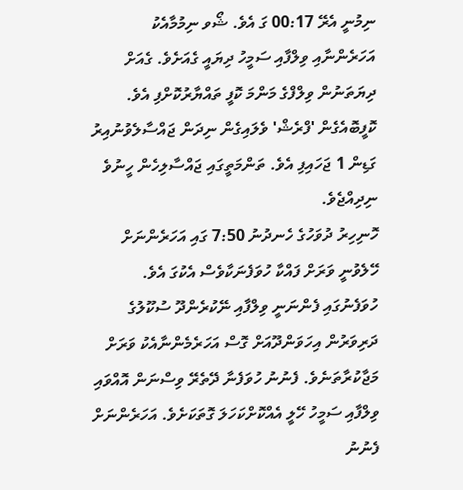ނިމުނީ އެރޭ 00:17 ގަ އެވެ. ޝޯވ ނިމުމާއެކު އަހަރެންނާއި ވިލްފާއި ސަމީހު ދިޔައީ ގެއަށެވެ. ގެއަށް ދިޔަތަނުން ވިލްފްގެ މަންމަ ކޮފީ ތައްޔާރުކޮށްފި އެވެ. ކޮފީބޮއެގެން 'ފްރެޝް' ވެލައިގެން ނިދަން ޖައްސާލެވުނުއިރު ގަޑިން 1 ޖަހައިފި އެވެ. ތަންމަތީގައި ޖައްސާލިހެން ހީނުވެ ނިދިއްޖެވެ.
ހޮނިހިރު ދުވަހުގެ ހެނދުނު 7:50 ގައި އަހަރެންނަށް ހޭލެވުނީ ވަރަށް ފައްކާ ހުވަފެނަކާވެސް އެކުގަ އެވެ. ހުވަފެނުގައި ފެންނަނީ ވިލްފާއި ނޭކުރެންދޫ ސުކޫލުގެ ދަރިވަރުން އިހަވަންދޫއަށް ގޮސް އަހަރެމެންނާއެކު ވަރަށް މަޖާކުރާތަނެވެ. ފެނުނު ހުވަފެނާ ދޭތެރޭ ވިސްނަން އޮއްވައި ވިލްފާއި ސަމީހު ހޭލީ އެއްކޮށްކަހަލަ ގޮތަކަށެވެ. އަހަރެންނަށް ފެނުނު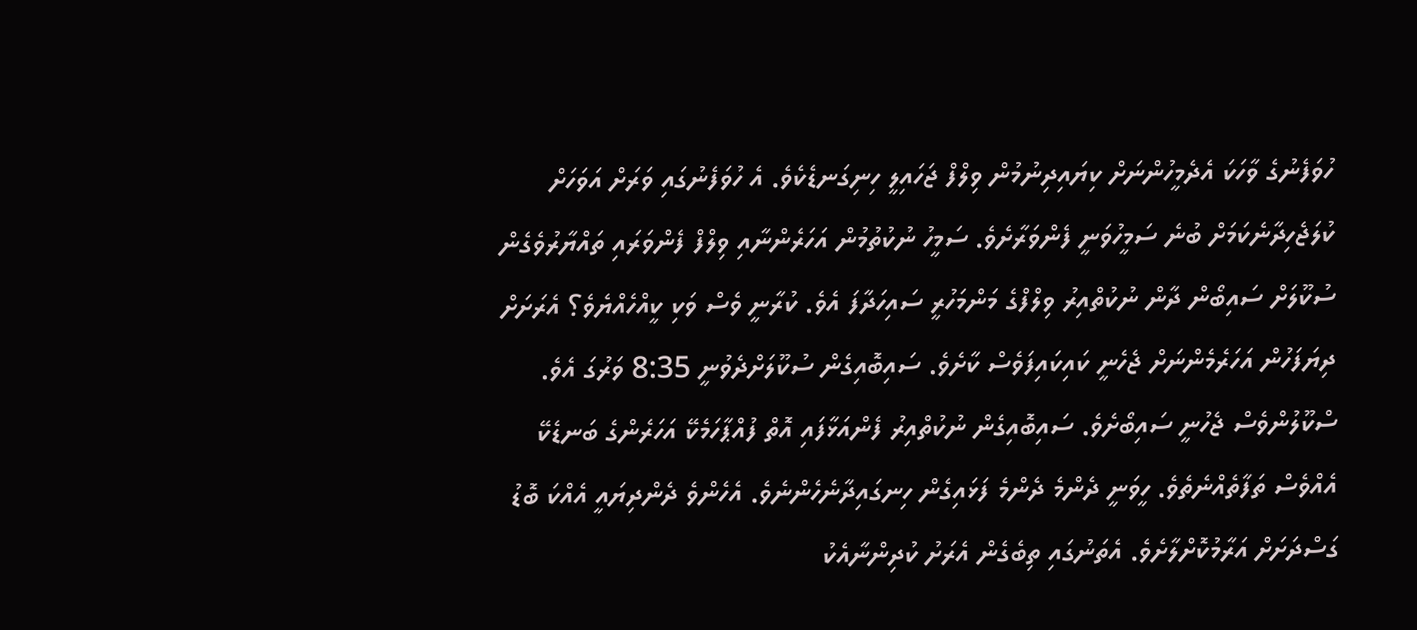ހުވަފެނުގެ ވާހަކަ އެދެމީހުންނަށް ކިޔައިދިނުމުން ވިލްފް ޖަހައިލީ ހިނިގަނޑެކެވެ. އެ ހުވަފެނުގައި ވަރަށް އަވަހަށް ކުލަޖެހިދާނެކަމަށް ބުނެ ސަމީހުވަނީ ފެންވަރާށެވެ. ސަމީހު ނުކުތުމުން އަހަރެންނާއި ވިލްފް ފެންވަރައި ތައްޔާރުވެގެން ސުކޫލަށް ސައިބޯން ދާން ނުކުތްއިރު ވިލްފްގެ މަންމަހުރީ ސައިހަދާފަ އެވެ. ކުރާނީ ވެސް ވަކި ކީއްހެއްޔެވެ؟ އެރަށަށް ދިޔަފަހުން އަހަރެމެންނަށް ޖެހެނީ ކައިކައިފަވެސް ކާށެވެ. ސައިބޮއިގެން ސުކޫލަށްދެވުނީ 8:35 ވަރުގަ އެވެ. ސްކޫލުންވެސް ޖެހުނީ ސައިބޯށެވެ. ސައިބޮއިގެން ނުކުތްއިރު ފެންއަޅާފައި އޮތް ފުއްޕާހަމެކޭ އަހަރެންގެ ބަނޑެކޭ އެއްވެސް ތަފާތެއްނެތެވެ. ހީވަނީ ދެންމެ ދެންމެ ފަޅައިގެން ހިނގައިދާނެހެންނެވެ. އެހެންވެ ދެންދިޔައީ އެއްކަ ބޮޑު ގަސްދަށަށް އަރާމުކޮށްލާށެވެ. އެތަނުގައި ތިބެގެން އެރަށު ކުދިންނާއެކު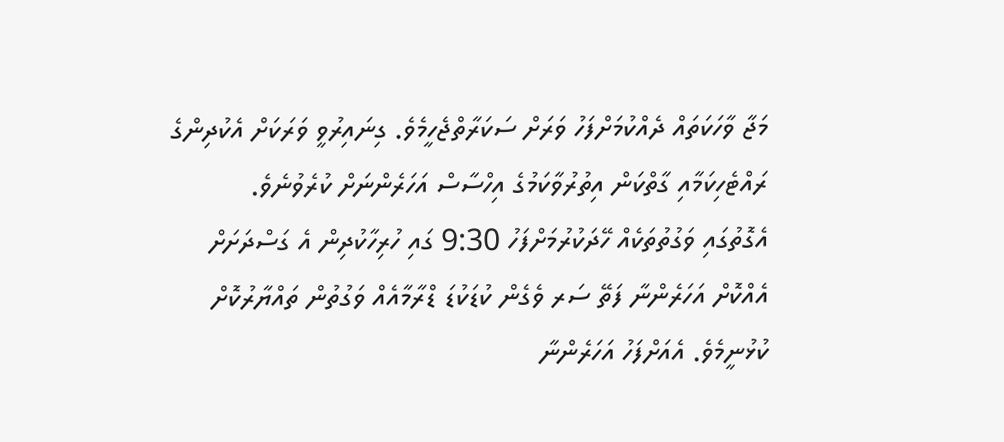މަޖާ ވާހަކަތައް ދެއްކުމަށްފަހު ވަރަށް ސަކަރާތްޖެހީމެވެ. ގިނައިރުވީ ވަރަކަށް އެކުދިންގެ ރައްޓެހިކަމާއި ގާތްކަން އިތުރުވާކަމުގެ އިހްސާސް އަހަރެންނަށް ކުރެވުނެވެ.
އެގޮތުގައި ވަގުތުތަކެއް ހޭދަކުރުމަށްފަހު 9:30 ގައި ހުރިހާކުދިން އެ ގަސްދަށަށް އެއްކޮށް އަހަރެންނާ ފަތޭ ސަރ ވެގެން ކުޑަކުޑަ ޑްރާމާއެއް ވަގުތުން ތައްޔާރުކޮށް ކުޅުނީމެވެ. އެއަށްފަހު އަހަރެންނާ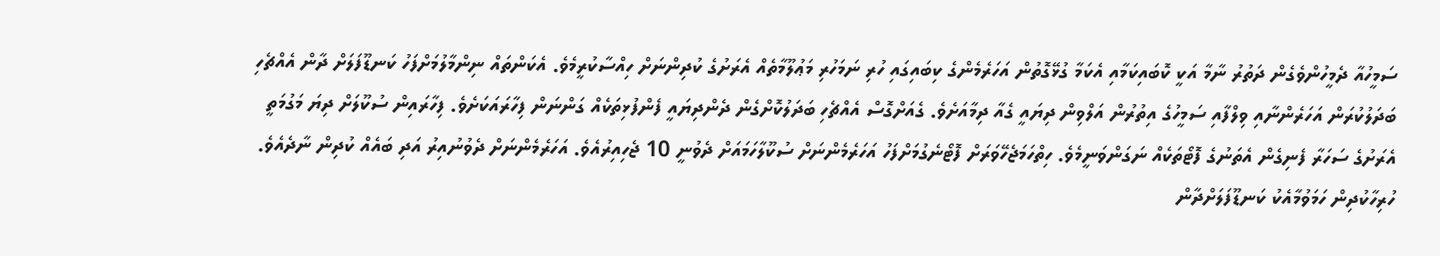ސަމީހުއާ ދެމީހުންވެގެން ދަތުރު ނާމާ އަކީ ކޮބައިކަމާއި އެކަމާ ގުޅޭގޮތުން އަހަރެމެންގެ ކިބައިގައި ހުރި ނަމަހުރި މަޢުލޫމާތެއް އެރަށުގެ ކުދިންނަށް ހިއްސާކުރީމެވެ. އެކަންތައް ނިންމާލުމަށްފަހު ކަނޑޫފަލަށް ދާން އެއްޗެހި ބަދަލުކުރަން އަހަރެންނާއި ވިލްފާއި ސަމީހުގެ އިތުރުން އަލްވިން ދިޔައީ ގެއާ ދިމާއަށެވެ. ގެއަށްގޮސް އެއްޗެހި ބަދަލުކޮށްގެން ދެންދިޔައީ ފެންފުޅިތަކެއް ގަންނަން ފިހާރައަކަށެވެ. ފިހާރައިން ސުކޫލަށް ދިޔަ މަގުމަތީ އެރަށުގެ ސަހަރާ ފެނިގެން އެތަނުގެ ފޮޓޯތަކެއް ނަގަންވަނީމެވެ. ހިތްހަމަޖެހޭވަރަށް ފޮޓޯނެގުމަށްފަހު އަހަރެމެންނަށް ސުކޫލާހަމައަށް ދެވުނީ 10 ޖެހިއިރުއެވެ. އަހަރެމެންނަށް ދެވުނުއިރު އަދި ބައެއް ކުދިން ނާދެއެވެ. ހުރިހާކުދިން ހަމަވުމާއެކު ކަނޑޫފަލަށްދާން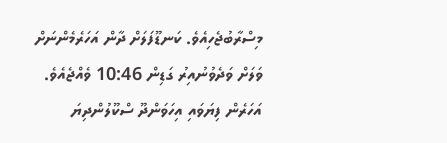މިސްރާބުޖެހިއެވެ. ކަނޑޫފަލަށް ދާން އަހަރެމެންނަށް ވަލަށް ވަދެވުނުއިރު ގަޑިން 10:46 ވެއްޖެއެވެ.
އަހަރެން ފިޔަވައި އިހަވަންދޫ ސްކޫލުންދިޔަ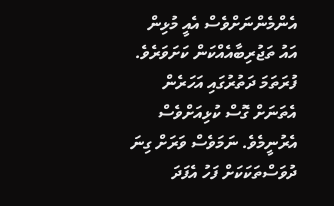އެންމެންނަށްވެސް އެއީ މުޅިން އައު ތަޖުރިބާއެއްކަން ކަށަވަރެވެ. ފުރަތަމަ ދަތުރުގައި އަހަރެން އެތަނަށް ގޮސް ކުޅިއަށްވެސް އެރުނީމެވެ. ނަމަވެސް ވަރަށް ގިނަ ދުވަސްތަކަކަށް ފަހު އެފަދަ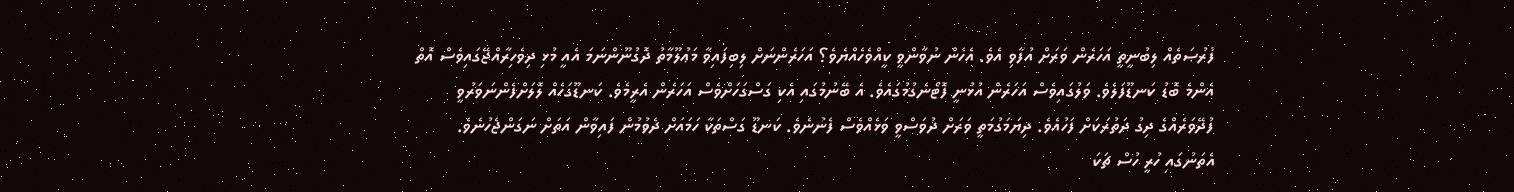ފުރުޞަތެއް ލިބުނީތީ އަހަރެން ވަރަށް އުފާވި އެވެ. އެހެން ނުވާންވީ ކީއްވެހެއްޔެވެ؟ އަހަރެންނަށް ލިބިފައިވާ މަޢުލޫމާތު ދޮގުނޫންނަމަ އެއީ މުޅި ދިވެހިރާއްޖޭގައިވެސް އޮތް އެންމެ ބޮޑު ކަނޑޫފަލެވެ. ވަލުގައިވެސް އަހަރެން އުޅުނީ ފޮޓޯނެގުމުގައެވެ. އެ ބޭނުމުގައި އެކި ގަސްގަހަށްވެސް އަހަރެން އެރީމެވެ. ކަނޑޫގަހެއް ލޮލަށްފެންނަވަރުވީ ފުދޭވަރެއްގެ ދިގު ދަތުރަކަށް ފަހުއެވެ. ދިޔަމަގުމަތީ ވަރަށް ދުވަސްވީ ވަޅެއްވެސް ފެނުނެވެ. ކަނޑޫ ގަސްތަކާ ހަމައަށް ދެވުމުން ފައިވާން އަތަށް ނަގަންޖެހުނެވެ. އެތަނުގައި ހުރީ ހުސް ޗަކަ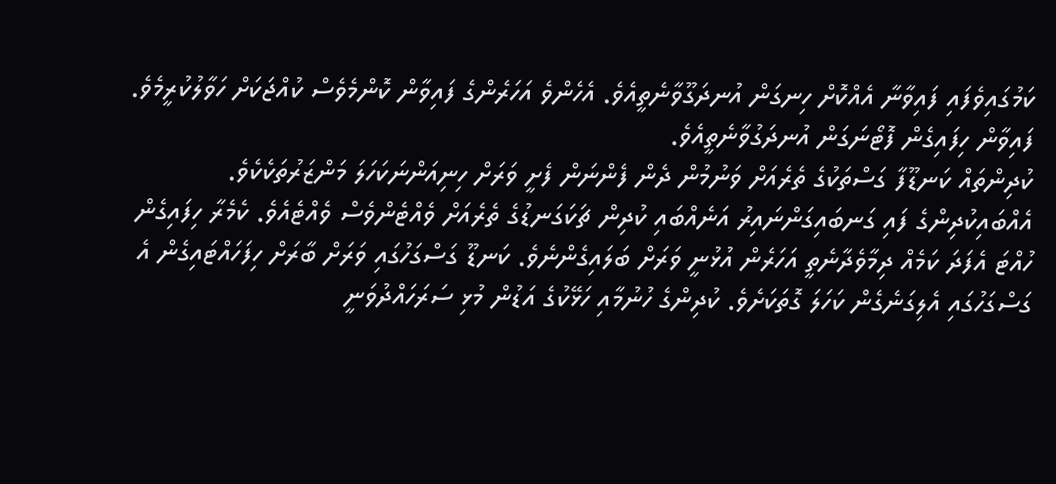ކަމުގައިވެފައި ފައިވާނާ އެއްކޮށް ހިނގަން އުނދަގޫވާނެތީއެވެ. އެހެންވެ އަހަރެންގެ ފައިވާން ކޮންމެވެސް ކުއްޖަކަށް ހަވާލުކުރީމެވެ. ފައިވާން ހިފައިގެން ފޮޓޯނަގަން އުނދަގުވާނެތީއެވެ.
ކުދިންތައް ކަނޑޫފާ ގަސްތަކުގެ ތެރެއަށް ވަނުމުން ދެން ފެންނަން ފެށީ ވަރަށް ހިނިއަންނަކަހަލަ މަންޒަރުތަކެކެވެ. އެއްބައިކުދިންގެ ފައި ގަނބައިގަންނައިރު އަނެއްބައި ކުދިން ޗަކަގަނޑުގެ ތެރެއަށް ވެއްޓެންވެސް ވެއްޓެއެވެ. ކެމެރާ ހިފައިގެން ހުއްޓަ އެފަދަ ކަމެއް ދިމާވެދާނެތީ އަހަރެން އުޅުނީ ވަރަށް ބަލައިގެންނެވެ. ކަނޑޫ ގަސްގަހުގައި ވަރަށް ބާރަށް ހިފަހައްޓައިގެން އެ ގަސްގަހުގައި އެލިގަނެގެން ކަހަލަ ގޮތަކަށެވެ. ކުދިންގެ ހުނުމާއި ހަޅޭކުގެ އަޑުން މުޅި ސަރަހައްދުވަނީ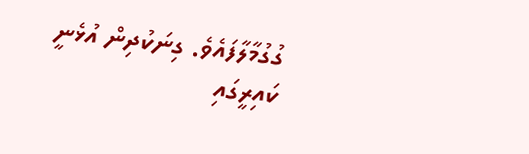ގުގުމާލާފައެވެ. ގިނަކުދިން އުޅެނީ ކައިރީގައި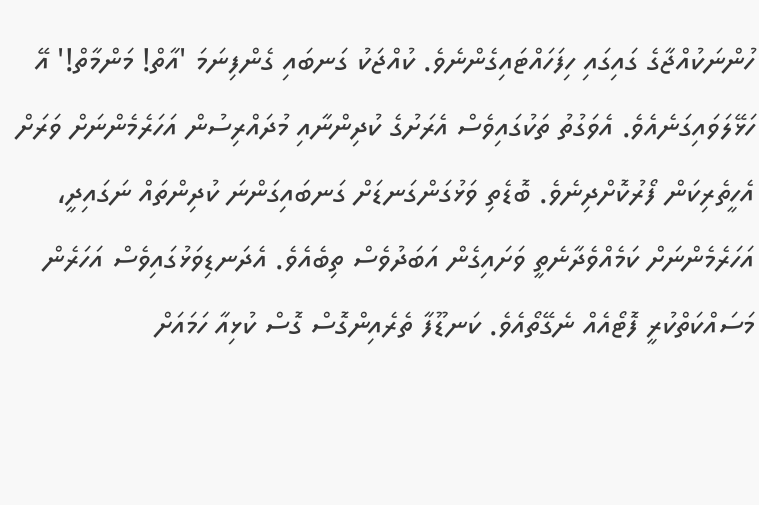ހުންނަކުއްޖާގެ ގައިގައި ހިފަހައްޓައިގެންނެވެ. ކުއްޖަކު ގަނބައި ގެންފިނަމަ 'އާތް! މަންމާތް!' އޭ ހަޅޭލަވައިގަނެއެވެ. އެވަގުތު ތަކުގައިވެސް އެރަށުގެ ކުދިންނާއި މުދައްރިސުން އަހަރެމެންނަށް ވަރަށް އެހީތެރިކަން ފޯރުކޮށްދިނެވެ. ބޮޑެތި ވަޅުގަންގަނޑަށް ގަނބައިގަންނަ ކުދިންތައް ނަގައިދީ، އަހަރެމެންނަށް ކަމެއްވެދާނެތީ ވަށައިގެން އަބަދުވެސް ތިބެއެވެ. އެދަނޑިވަޅުގައިވެސް އަހަރެން މަސައްކަތްކުރީ ފޮޓޯއެއް ނެގޭތޯއެވެ. ކަނޑޫފާ ތެރެއިންގޮސް ގޮސް ކުޅިއާ ހަމައަށް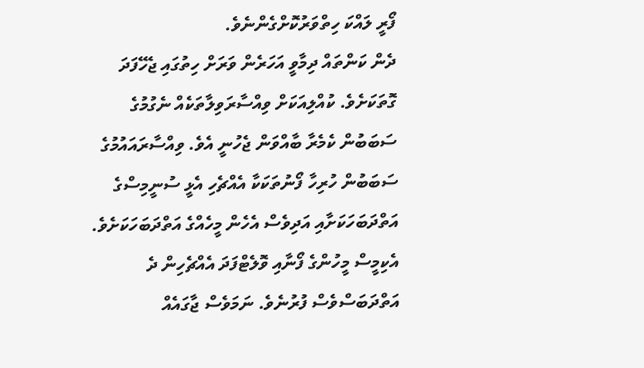ފޯރީ ލައްކަ ހިތްވަރުކޮށްގެންނެވެ.
ދެން ކަންތައް ދިމާވީ އަހަރެން ވަރަށް ހިތުގައި ޖެހޭފަދަ ގޮތަކަށެވެ. ކުއްލިއަކަށް ވިއްސާރަވިލާތަކެއް ނެގުމުގެ ސަބަބުން ކެމެރާ ބާއްވަން ޖެހުނީ އެވެ. ވިއްސާރައައުމުގެ ސަބަބުން ހުރިހާ ފޯނުތަކަކާ އެއްޗެހި އެޅީ ސުނީމިސްގެ އަތްދަބަހަކަށާއި އަދިވެސް އެހެން މީހެއްގެ އަތްދަބަހަކަށެވެ. އެކިމީސް މީހުންގެ ފޯނާއި ވޮލެޓްފަދަ އެއްޗެހިން ދެ އަތްދަބަސްވެސް ފުރުނެވެ. ނަމަވެސް ޖާގައެއް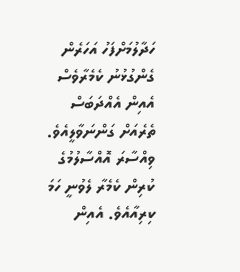ހަދާލުމަށްފަހު އަހަރެން ގެންގުޅުނު ކެމެރާވެސް އެއިން އެއްދަބަސް ތެރެއަށް ގަންނަވާލީއެވެ. ވިއްސާރަ އޮއްސާލުމުގެ ކުރިން ކެމެރާ ލެވުނީ ހަމަ ކިރިއާއެވެ. އެއިން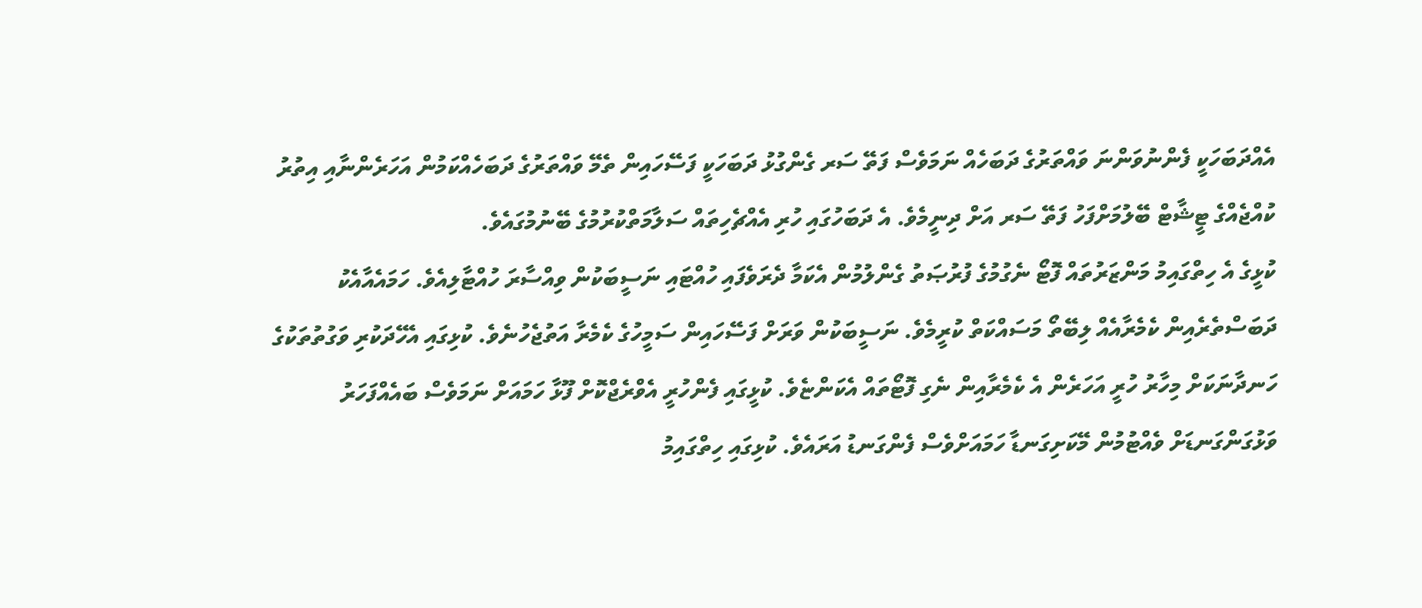އެއްދަބަހަކީ ފެންނުވަންނަ ވައްތަރުގެ ދަބަހެއް ނަމަވެސް ފަތޭ ސަރ ގެންގުޅު ދަބަހަކީ ފަސޭހައިން ތެމޭ ވައްތަރުގެ ދަބަހެއްކަމުން އަހަރެންނާއި އިތުރު ކުއްޖެއްގެ ޓީޝާޓް ބޭލުމަށްފަހު ފަތޭ ސަރ އަށް ދިނީމެވެ. އެ ދަބަހުގައި ހުރި އެއްޗެހިތައް ސަލާމަތްކުރުމުގެ ބޭނުމުގައެވެ.
ކުޅީގެ އެ ހިތްގައިމު މަންޒަރުތައް ފޮޓޯ ނެގުމުގެ ފުރުޞަތު ގެންލުމުން އެކަމާ ދެރަވެފައި ހުއްޓައި ނަސީބަކުން ވިއްސާރަ ހުއްޓާލިއެވެ. ހަމައެއާއެކު ދަބަސްތެރެއިން ކެމެރާއެއް ލިބޭތޯ މަސައްކަތް ކުރީމެވެ. ނަސީބަކުން ވަރަށް ފަސޭހައިން ސަމީހުގެ ކެމެރާ އަތުޖެހުނެވެ. ކުޅިގައި އެހޭދަކުރި ވަގުތުތަކުގެ ހަނދާނަކަށް މިހާރު ހުރީ އަހަރެން އެ ކެމެރާއިން ނެގި ފޮޓޯތައް އެކަންޏެވެ. ކުޅީގައި ފެންހުރީ އެވްރެޖްކޮށް ފޫޅާ ހަމައަށް ނަމަވެސް ބައެއްފަހަރު ވަޅުގަންގަނޑަށް ވެއްޓުމުން މޭކަށިގަނޑާ ހަމައަށްވެސް ފެންގަނޑު އަރައެވެ. ކުޅިގައި ހިތްގައިމު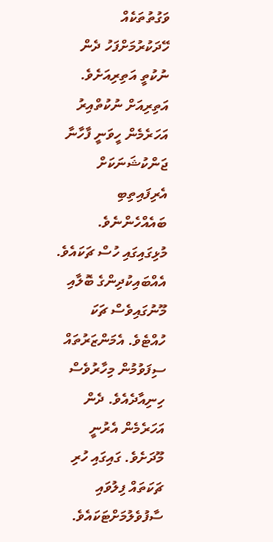ވަގުތުތަކެއް ހޭދަކުރުމަށްފަހު ދެން ނުކުތީ އަތިރިއަށެވެ. އަތިރިއަށް ނުކުތްއިރު އަހަރެމެން ހީވަނީ ފާހާނާ ޖަންކުޝަނަކަށް އެރިފައިތިބި ބައެއްހެންނެވެ. މުޅިގައިގައި ހުސް ޗަކައެވެ. އެއްބައިކުދިންގެ ބޮލާއި މޫނުގައިވެސް ޗަކަ ހުއްޓެވެ. އެމަންޒަރުތައް ސިފަވުމުން މިހާރުވެސް ހިނިއާދެއެވެ. ދެން އަހަރެމެން އެރުނީ މޫދަށެވެ. ގައިގައި ހުރި ޗަކަތައް ފިލުވައި ސާފުވެލުމަށްޓަކައެވެ.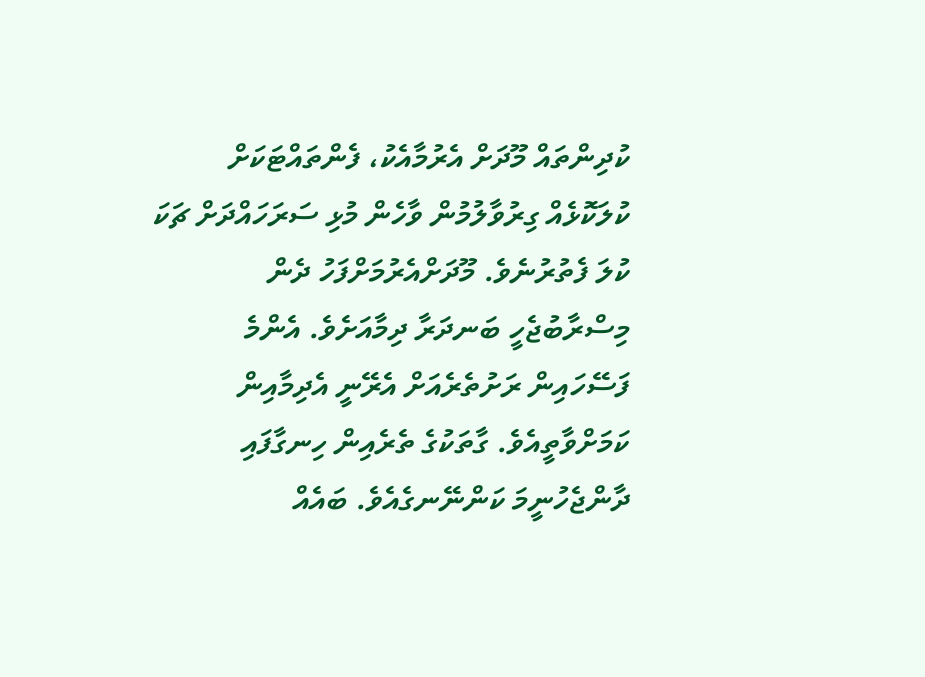ކުދިންތައް މޫދަށް އެރުމާއެކު، ފެންތައްޓަކަށް ކުލަކޮޅެއް ގިރުވާލުމުން ވާހެން މުޅި ސަރަހައްދަށް ޗަކަ ކުލަ ފެތުރުނެވެ. މޫދަށްއެރުމަށްފަހު ދެން މިސްރާބުޖެހީ ބަނދަރާ ދިމާއަށެވެ. އެންމެ ފަސޭހައިން ރަށުތެރެއަށް އެރޭނީ އެދިމާއިން ކަމަށްވާތީއެވެ. ގާތަކުގެ ތެރެއިން ހިނގާފައި ދާންޖެހުނީމަ ކަންނޭނގެއެވެ. ބައެއް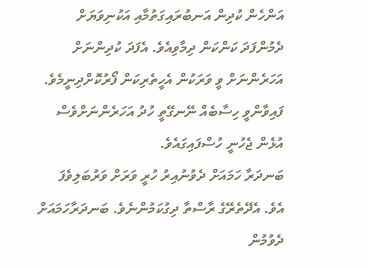އަންހެން ކުދިން އަނބުރައިގަތުމާއި އަކުނިވަޔަށް ދެމުންފަދަ ކަންކަން ދިމާވިއެވެ. އެފަދަ ކުދިންނަށް އަހަރެންނަށް ވީ ވަރަކުން އެހީތެރިކަން ފޯރުކޮށްދިނީމެވެ. ފައިވާންވީ ހިސާބެއް ނޭނގޭތީ ހުދު އަހަރެންނަށްވެސް އުޅެން ޖެހުނީ ހުސްފައިގައެވެ.
ބަނދަރާ ހަމައަށް ދެވުނުއިރު ހުރީ ވަރަށް ވަރުބަލިވެފަ އެވެ. އެދޭތެރޭގެ ރާސްތާ ދިގުކަމުންނެވެ. ބަނދަރާހަމައަށް ދެވުމުން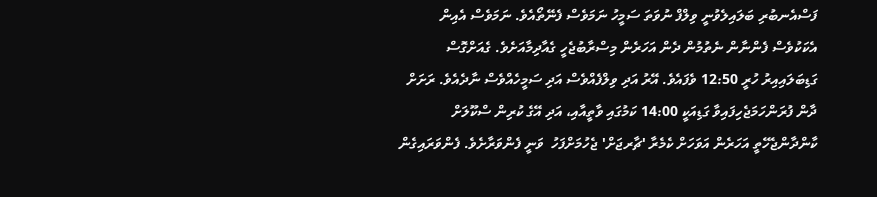ފަސްއެނބުރި ބަލައިލެވުނީ ވިލްފް ނުވަތަ ސަމީހު ނަމަވެސް ފެނޭތޯއެވެ. ނަމަވެސް އެއިން އެކަކުވެސް ފެންނާން ނެތުމުން ދެން އަހަރެން މިސްރާބުޖެހީ ގެއާދިމާއަށެވެ. ގެއަށްގޮސް ގަޑިބަލައިއިރު ހުރީ 12:50 ވެފައެވެ. އޭރު އަދި ވިލްފެއްވެސް އަދި ސަމީހެއްވެސް ނާދެއެވެ. ރަށަށް ދާން ފުރަންހަމަޖެހިފައިވާ ގަޑިއަކީ 14:00 ކަމުގައި ވާތީއާއި، އަދި އޭގެ ކުރިން ސްކޫލަށް ކާންދާންޖެހޭތީ އަހަރެން އަވަހަށް ކެމެރާ 'ޗާރޖަށް' ޖެހުމަށްފަހު  ވަނީ ފެންވަރާށެވެ. ފެންވަރައިގެން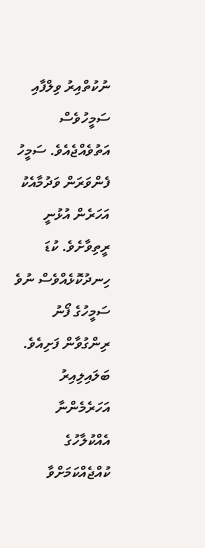ނުކުތްއިރު ވިލްފާއި ސަމީހުވެސް އަތުވެއްޖެއެވެ. ސަމީހު ފެންވަރަން ވަދުމާއެކު އަހަރެން އުޅުނީ ރީތިވާށެވެ. ކުޑަ ހިނދުކޮޅެއްވެސް ނުވެ ސަމީހުގެ ފޯނު ރިންގުވާން ފަށިއެވެ. ބަލައިލިއިރު އަހަރެމެންނާ އެއްކުލާހުގެ ކުއްޖެއްކަމަށްވާ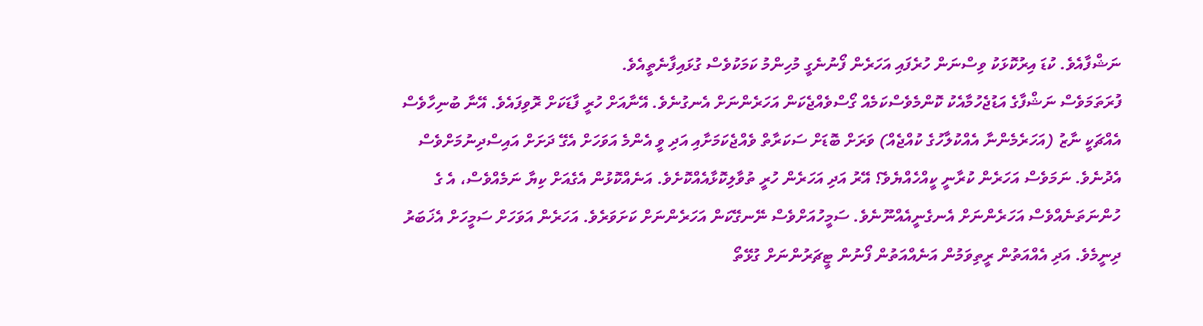ނަޝްފާއެވެ. ކުޑަ އިރުކޮޅަކު ވިސްނަން ހުރެފައި އަހަރެން ފޯނުނެގީ މުހިންމު ކަމަކުވެސް ގުޅައިފާނެތީއެވެ.
ފުރަތަމަވެސް ނަޝްފާގެ އަޑުޖެހުމާއެކު ކޮންމެވެސްކަމެއް ގޯސްވެއްޖެކަން އަހަރެންނަށް އެނގުނެވެ. އޭނާއަށް ހުރީ ފާޑަކަށް ރޮވިފައެވެ. އޭނާ ބުނިހާވެސް އެއްޗަކީ ނާޒު (އަހަރެމެންނާ އެއްކުލާހުގެ ކުއްޖެއް) ވަރަށް ބޮޑަށް ސަކަރާތް ވެއްޖެކަމަށާއި އަދި ވީ އެންމެ އަވަހަށް އެގޭ ދަށަށް އައިސްދިނުމަށްވެސް އެދުނެވެ. ނަމަވެސް އަހަރެން ކުރާނީ ކީއްހެއްޔެވެ؟ އޭރު އަދި އަހަރެން ހުރީ ތުވާލިކޮޅާއެއްކޮށެވެ. އަނެއްކޮޅުން އެގެއަށް ކިޔާ ނަމެއްވެސް، އެ ގެ ހުންނަތަނެއްވެސް އަހަރެންނަށް އެނގެނީއެއްނޫނެވެ. ސަމީހުއަށްވެސް ނޭނގޭކަން އަހަރެންނަށް ކަށަވަރެވެ. އަހަރެން އަވަހަށް ސަމީހަށް އެޚަބަރު ދިނީމެވެ. އަދި އެއްއަތުން ރީތިވަމުން އަނެއްއަތުން ފޯނުން ޓީޗަރުންނަށް ގުޅޭތޯ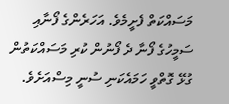މަސައްކަތް ފެށީމެވެ. އަހަރެންގެ ފޯނާއި ސަމީހުގެ ފޯނާ ދެ ފޯނުން ކުރި މަސައްކަތުން ގުޅޭ ގޮތްވީ ހަމައެކަނި ސުނީ މިސްއަށެވެ.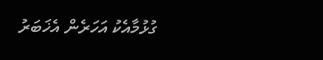ގުޅުމާއެކު އަހަރެން އެޚަބަރު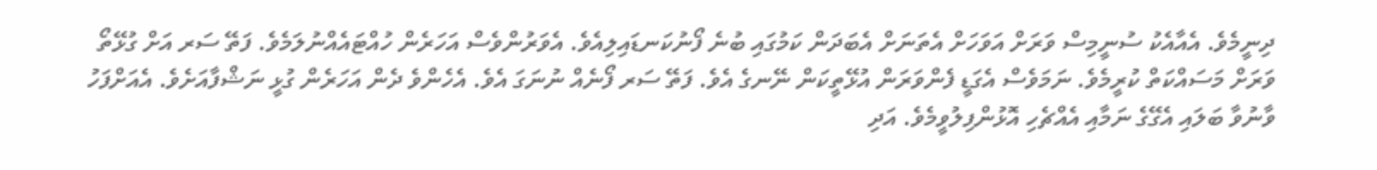ދިނީމެވެ. އެއާއެކު ސުނީމިސް ވަރަށް އަވަހަށް އެތަނަށް އެބަދަން ކަމުގައި ބުނެ ފޯނުކަނޑައިލިއެވެ. އެވަރުންވެސް އަހަރެން ހުއްޓައެއްނުލަމެވެ. ފަތޭ ސަރ އަށް ގުޅޭތޯ ވަރަށް މަސައްކަތް ކުރީމެވެ. ނަމަވެސް އެގަޑީ ފެންވަރަން އުޅޭތީކަން ނޭނގެ އެވެ. ފަތޭ ސަރ ފޯނެއް ނުނަގަ އެވެ. އެހެންވެ ދެން އަހަރެން ގުޅީ ނަޝްފާއަށެވެ. އެއަށްފަހު ވާނުވާ ބަލައި އެގޭގެ ނަމާއި އެއްޗެހި އޮޅުންފިލުވީމެވެ. އަދި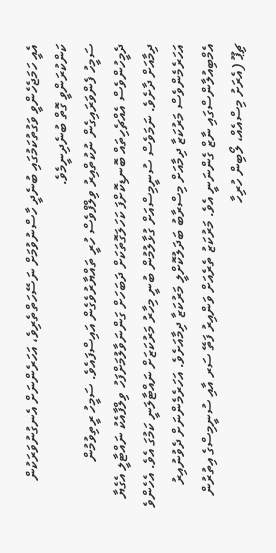އެއީ ހަމަޖެހެންވީ ވަގުތުކަމުގައި ބުނެދީ ހާސްނުވުމަށް ނަސޭހަތްތެރިވެ، އަހަރެންނަށް އެނގުނުވަރަކުން ކަންކުރަންވީ ގޮތް ބުނެދިނީމެވެ.
ސަމީހު ފެންވަރައިގެން ނުކުތްއިރު ވިލްފްވެސް ހުރީ ތައްޔާރުވެގެން އައިސްފައެވެ. ސަމީހު ރީތިވުމުން ދެމީހުންވެސް އެއްޗެހިތައް ބޮނޑިކޮށްފަ ކަހަލަގޮތަކަށް ދަބަހަށް ގަންނަވާލުމަށްފަހު ވިލްފާއެކު ނައްޓާލީ އެގެޔާ ދިމާއަށް ދާށެވެ. ނަމަވެސް ސުނީމިސްއަށް ގުޅާލުމުން ބުނީ މިހާރު މަރުކަޒަށް ނައްޓާލަނީ ކަމުގަ އެވެ. އެހެންވެ އަހަރެމެންވެސް މަރުކަޒާ ދިމާއަށް މިސްރާބު ބަދަލުކޮށްލީ މަރުކަޒާ ދިމާއަށެވެ. އަހަރެމެންނަށް ދެވުނުއިރު އެމްބިއުލާންސްގައި ނާޒް ގެންނަނީ އެވެ. މަރުކަޒު ތެރެއަށް ވަންއިރު ފަތޭ ސަރ އާއި ސުނީމިސްގެ އިތުރުން ޗިޕޫ (އެރަށު މިސްއެއް، ލޯބިން ހުރިހާ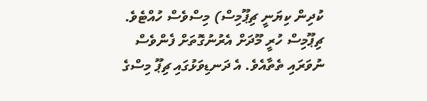ކުދިން ކިޔަނީ ޗިޕޫމިސް) މިސްވެސް ހުއްޓެވެ. ޗިޕޫމިސް ހުރީ މޫދަށް އެރުނުގޮތަށް ފެންވެސް ނުވަރައި ތެތާއެވެ. އެ ދަނޑިވަޅުގައި ޗިޕޫ މިސްގެ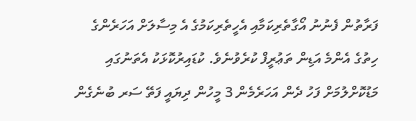ފަރާތުން ފެނުނު އޯގާތެރިކަމާއި އެހީތެރިކަމުގެ އެ މިސާލަށް އަހަރެންގެ ހިތުގެ އެންމެ އަޑިން ތަޢުރީފް ކުރެވުނެވެ. ކުޑައިރުކޮޅަކު އެތަނުގައި މަޑުކޮށްލުމަށް ފަހު ދެން އަހަރެމެން 3 މީހުން ދިޔައީ ފަތޭ ސަރ ބުނެގެން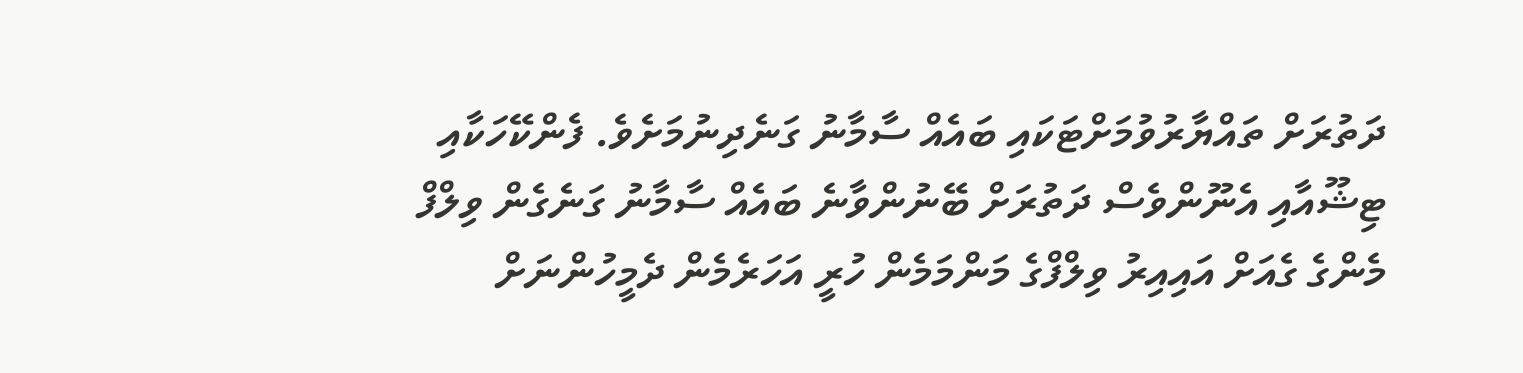ދަތުރަށް ތައްޔާރުވުމަށްޓަކައި ބައެއް ސާމާނު ގަނެދިނުމަށެވެ. ފެންކޭހަކާއި ޓިޝޫއާއި އެނޫންވެސް ދަތުރަށް ބޭނުންވާނެ ބައެއް ސާމާނު ގަނެގެން ވިލްފް މެންގެ ގެއަށް އައިއިރު ވިލްފްގެ މަންމަމެން ހުރީ އަހަރެމެން ދެމީހުންނަށް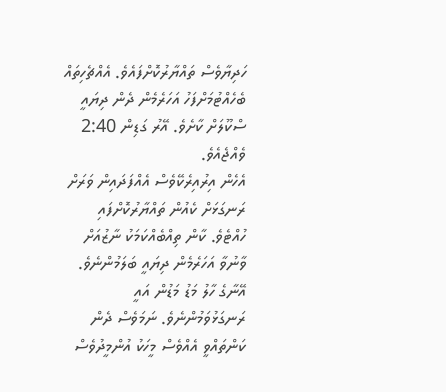ހަދިޔާވެސް ތައްޔާރުކޮށްފައެވެ. އެއްޗެހިތައް ބެހެއްޓުމަށްފަހު އަހަރެމެން ދެން ދިޔައީ ސްކޫލަށް ކާށެވެ. އޭރު ގަޑިން 2:40 ވެއްޖެއެވެ.
އެހެން އިރުއިރެކޭވެސް އެއްފަދައިން ވަރަށް ރަނގަޅަށް ކެއުން ތައްޔާރުކޮށްފައި ހުއްޓެވެ. ކާން ތިއްބެއްކަމަކު ނާޒުއަށް ވާނުވާ އަހަރެމެން ދިޔައީ ބަލަމުންނެވެ. އޭނާގެ ހާލު މަޑު މަޑުން އައީ ރަނގަޅުވަމުންނެވެ. ނަމަވެސް ދެން ކަންތައްވީ އެއްވެސް މީހަކު އުންމީދުވެސް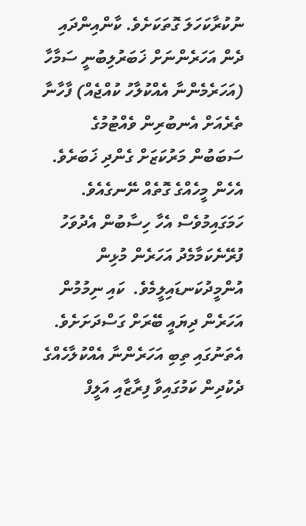ނުކުރާކަހަލަ ގޮތަކަށެވެ. ކާންއިންދައި ދެން އަހަރެންނަށް ޚަބަރުލިބުނީ ސަމާހާ (އަހަރެމެންނާ އެއްކުލާހު ކުއްޖެއް) ފާހާނާ ތެރެއަށް އެނބުރިން ވެއްޓުމުގެ ސަބަބުން މަރުކަޒަށް ގެންދި ޚަބަރެވެ. އެހެން މީހެއްގެ ގޮތެއް ނޭނގެއެވެ. ހަމަގައިމުވެސް އެހާ ހިސާބުން އެދުވަހު ފުރޭނެކަމާމެދު އަހަރެން މުޅިން އުންމީދުކަނޑައިލީމެވެ.  ކައި ނިމުމުން އަހަރެން ދިޔައީ ބޭރަށް ގަސްދަށަށެވެ. އެތަނުގައި ތިބި އަހަރެންނާ އެއްކުލާހެއްގެ ދެކުދިން ކަމުގައިވާ ފިރާޒާއި އަލީފް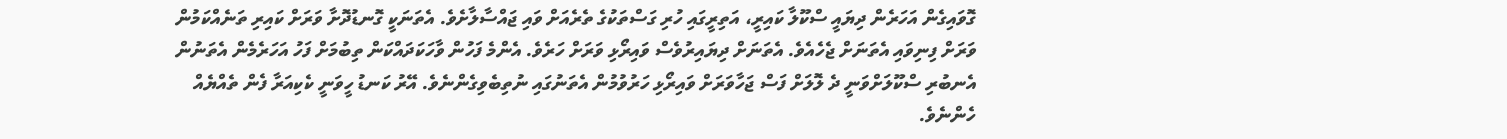ގޮވައިގެން އަހަރެން ދިޔައީ ސްކޫލާ ކައިރީ، އަތިރީގައި ހުރި ގަސްތަކުގެ ތެރެއަށް ވައި ޖައްސާލާށެވެ. އެތަނަކީ ގޮނޑުދޮށާ ވަރަށް ކައިރި ތަނެއްކަމުން ވަރަށް ފިނިވައި އެތަނަށް ޖެހެއެވެ. އެތަނަށް ދިޔައިރުވެސް ވައިރޯޅި ވަރަށް ހަރެވެ. އެންމެ ފަހުން ވާހަކަދައްކަން ތިބުމަށް ފަހު އަހަރެމެން އެތަނުން އެނބުރި ސްކޫލަށްވަނީ ދެ ލޮލަށް ފަސް ޖަހާވަރަށް ވައިރޯޅި ހަރުވުމުން އެތަނުގައި ނުތިބެވިގެންނެވެ. އޭރު ކަނޑު ހީވަނީ ކެކިއަރާ ފެން ތެއްޔެއް ހެންނެވެ.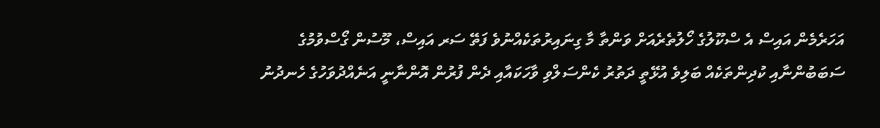އަހަރެމެން އައިސް އެ ސްކޫލުގެ ހޯލުތެރެއަށް ވަންތާ މާ ގިނައިރުތަކެއްނުވެ ފަތޭ ސަރ އައިސް، މޫސުން ގޯސްވުމުގެ ސަބަބުންނާއި ކުދިންތަކެއް ބަލިވެ އުޅޭތީ ދަތުރު ކެންސަލްވި ވާހަކައާއި ދެން ފުރުން އޮންނާނީ އަނެއްދުވަހުގެ ހެނދުނު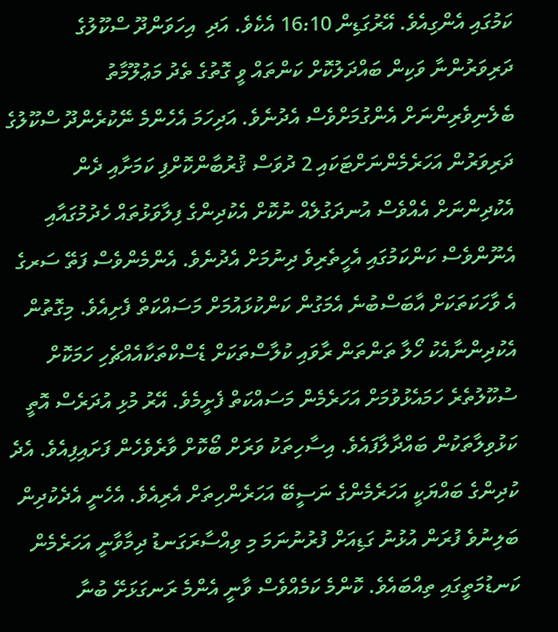ކަމުގައި އެންގިއެވެ. އޭރުގަޑިން 16:10 އެކެވެ. އަދި  އިހަވަންދޫ ސްކޫލުގެ ދަރިވަރުންނާ ވަކިން ބައްދަލުކޮށް ކަންތައް ވީ ގޮތުގެ ތެދު މަޢުލޫމާތު ބެލެނިވެރިންނަށް އެންގުމަށްވެސް އެދުނެވެ. އަދިހަމަ އެހެންމެ ނޭކުރެންދޫ ސްކޫލުގެ ދަރިވަރުން އަހަރެމެންނަށްޓަކައި 2 ދުވަސް ޤުރުބާންކޮށްފި ކަމަށާއި ދެން އެކުދިންނަށް އެއްވެސް އުނދަގުލެއް ނުކޮށް އެކުދިންގެ ފިލާވަޅުތައް ހެދުމުގައާއި އެނޫންވެސް ކަންކަމުގައި އެހީތެރިވެ ދިނުމަށް އެދުނެވެ. އެންމެންވެސް ފަތޭ ސަރގެ އެ ވާހަކަތަކަށް އާބަސްބުނެ އެމަގުން ކަންކުޅައުމަށް މަސައްކަތް ފެށިއެވެ. މިގޮތުން އެކުދިންނާއެކު ހޯލާ ތަންތަން ރާވައި ކުލާސްތަކަށް ޑެސްކްތަކާއެއްޗެހި ހަމަކޮށް ސުކޫލުތެރެ ހަމައެޅުވުމަށް އަހަރެމެން މަސައްކަތް ފެށީމެވެ. އޭރު މުޅި އުދަރެސް އޮތީ ކަޅުވިލާތަކުން ބައްދާލާފައެވެ. އިސާހިތަކު ވަރަށް ބޯކޮށް ވާރެވެހެން ފަށައިފިއެވެ. އެދެ ކުދިންގެ ބައްޔަކީ އަހަރެމެންގެ ނަސީބޭ އަހަރެންހިތަށް އެރިއެވެ. އެހެނީ އެދެކުދިން ބަލިނުވެ ފުރަން އުޅުނު ގަޑިއަށް ފުރުނުނަމަ މި ވިއްސާރަގަނޑު ދިމާވާނީ އަހަރެމެން ކަނޑުމަތީގައި ތިއްބައެވެ. ކޮންމެ ކަމެއްވެސް ވާނީ އެންމެ ރަނގަޅަށޭ ބުނާ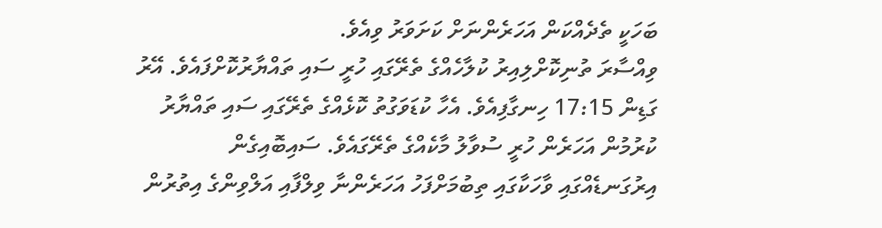ބަހަކީ ތެދެއްކަން އަހަރެންނަށް ކަށަވަރު ވިއެވެ.
ވިއްސާރަ ތުނިކޮށްލިއިރު ކުލާހެއްގެ ތެރޭގައި ހުރީ ސައި ތައްޔާރުކޮށްފައެވެ. އޭރު ގަޑިން 17:15 ހިނގާފިއެވެ. އެހާ ކުޑަވަގުތު ކޮޅެއްގެ ތެރޭގައި ސައި ތައްޔާރު ކުރުމުން އަހަރެން ހުރީ ސުވާލު މާކެއްގެ ތެރޭގައެވެ. ސައިބޮއިގެން އިރުގަނޑެއްގައި ވާހަކާގައި ތިބުމަށްފަހު އަހަރެންނާ ވިލްފާއި އަލްވިންގެ އިތުރުން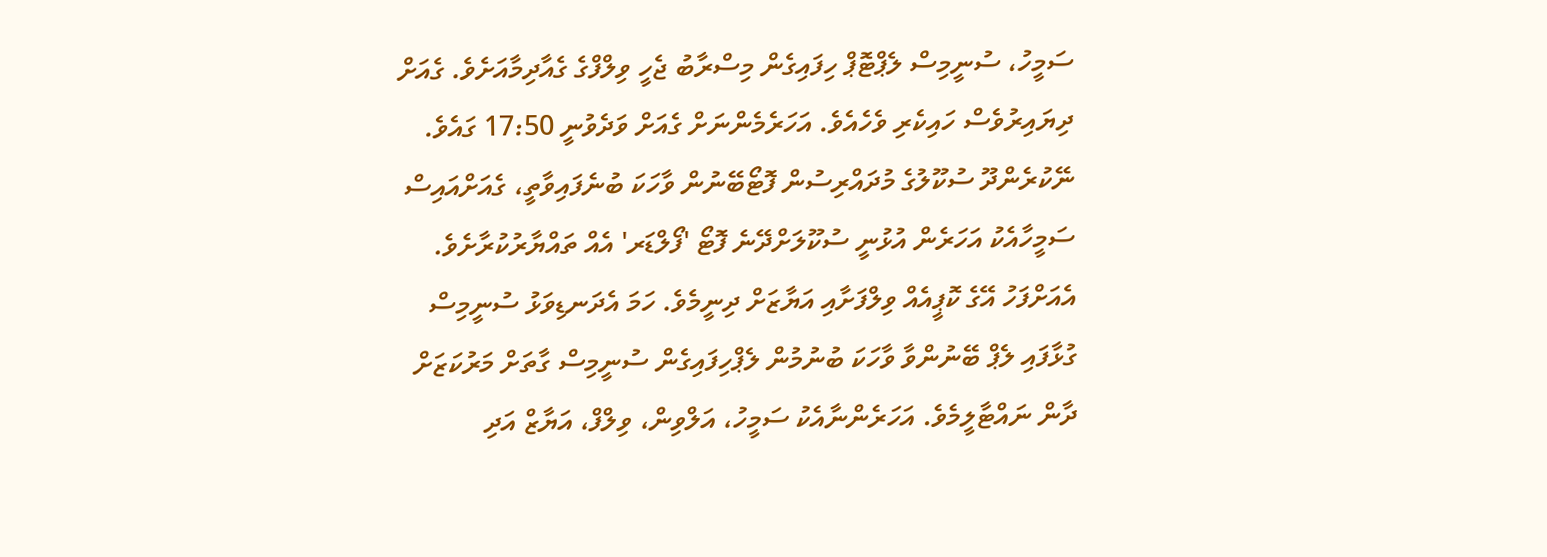ސަމީހު، ސުނީމިސް ލެޕްޓޮޕް ހިފައިގެން މިސްރާބު ޖެހީ ވިލްފްގެ ގެއާދިމާއަށެވެ. ގެއަށް ދިޔައިރުވެސް ހައިކެރި ވެހެއެވެ. އަހަރެމެންނަށް ގެއަށް ވަދެވުނީ 17:50 ގައެވެ. ނޭކުރެންދޫ ސުކޫލުގެ މުދައްރިސުން ފޮޓޯބޭނުން ވާހަކަ ބުނެފައިވާތީ، ގެއަށްއައިސް ސަމީހާއެކު އަހަރެން އުޅުނީ ސުކޫލަށްދޭނެ ފޮޓޯ 'ފޯލްޑަރ' އެއް ތައްޔާރުކުރާށެވެ. އެއަށްފަހު އޭގެ ކޮޕީއެއް ވިލްފަށާއި އަޔާޒަށް ދިނީމެވެ. ހަމަ އެދަނޑިވަޅު ސުނީމިސް ގުޅާފައި ލެޕް ބޭނުންވާ ވާހަކަ ބުނުމުން ލެޕްހިފައިގެން ސުނީމިސް ގާތަށް މަރުކަޒަށް ދާން ނައްޓާލީމެވެ. އަހަރެންނާއެކު ސަމީހު، އަލްވިން، ވިލްފް، އަޔާޒް އަދި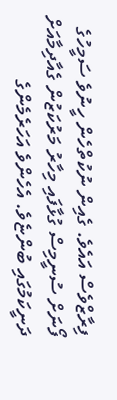ފިރާޒްވެސް އައެވެ. ގެއިން ނުކުތްހެން ހީނުވެ ސަމީހުގެ ފޯނަށް ސުނީމިސް ގުޅާފައި މިހާރު މަރުކަޒުން ގެއާދިމާއަށް ދަނީކަމުގައި ބުންޏެވެ. އެހެންވެ އަހަރެމެންގެ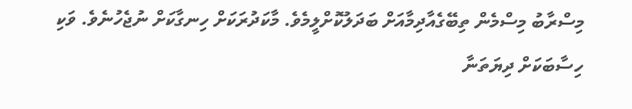މިސްރާބު މިސްމެން ތިބޭގެއާދިމާއަށް ބަދަލުކޮށްލީމެވެ. މާކަދުރަކަށް ހިނގާކަށް ނުޖެހުނެވެ. ވަކި ހިސާބަކަށް ދިޔަތަނާ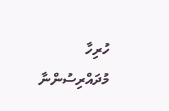ހުރިހާ މުދައްރިސުންނާ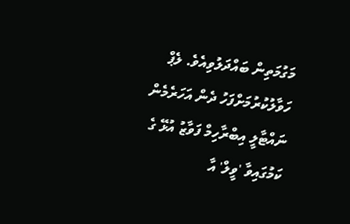މަގުމަތިން ބައްދަލުވިއެވެ. ލެޕް ހަވާލުކުރުމަށްފަހު ދެން އަހަރެމެން ނައްޓާލީ އިބްރާހިމް ފަވާޒު އުޅޭ ގެ ކަމުގައިވާ 'ވީލް' އާ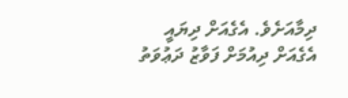ދިމާއަށެވެ. އެގެއަށް ދިޔައީ އެގެއަށް ދިއުމަށް ފަވާޒު ދަޢުވަތު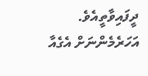ދީފައިވާތީއެވެ. އަހަރެމެންނަށް އެގެއާ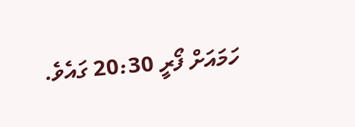ހަމައަށް ފޯރީ 20:30 ގައެވެ.